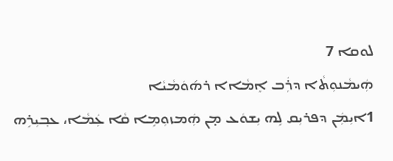ܠܘܩܐ 7
ܗܲܝܡܵܢܘܼܬܵܐ ܕܪܲܒ ܐܸܡܵܐܐ ܪܗ݇ܘܿܡܵܝܵܐ
1ܐܝܼܡܲܢ ܕܦܪܝܼܩ ܠܹܗ ܝܼܫܘܿܥ ܡ̣ܢ ܗܲܡܙܘܼܡܹܐ ܩܵܐ ܥܲܡܵܐ، ܥܒ݂ܝܼܪܹܗ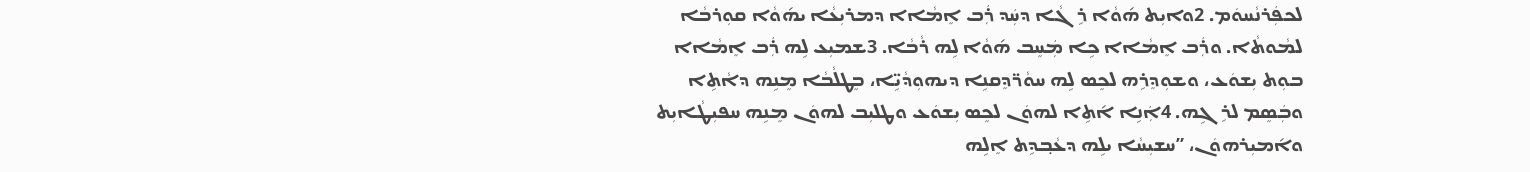ܠܟܦܲܪܢܵܚܘܿܡ. 2ܘܐܝܼܬ ܗ݇ܘܵܐ ܪܹܓܵܐ ܕܚܲܕ ܪܲܒ ܐܸܡܵܐܐ ܕܡܪܝܼܥܵܐ ܝܗ݇ܘܵܐ ܩܘܼܪܒܵܐ ܠܡܵܘܬܵܐ. ܘܪܲܒ ܐܸܡܵܐܐ ܟܹܐ ܡܲܚܸܒ ܗ݇ܘܵܐ ܠܹܗ ܪܵܒܵܐ. 3ܫܡܝܼܥ ܠܹܗ ܪܲܒ ܐܸܡܵܐܐ ܒܘܼܬ ܝܼܫܘܿܥ، ܘܫܘܼܕܸܪܹܗ ܠܟܸܣ ܠܹܗ ܚܘܵܪ̈ܕܸܩܢܹܐ ܕܝܗܘܼܕܵܝܹ̈ܐ، ܒܸܛܠܵܒܵܐ ܡܸܢܹܗ ܕܐܵܬܹܐ ܘܒܲܣܸܡ ܠܪܹܓܹܗ. 4ܐܲܢܹܐ ܐ݇ܬܹܐ ܠܗܘܿܢ ܠܟܸܣ ܝܼܫܘܿܥ ܘܛܠܝܼܒ ܠܗܘܿܢ ܡܸܢܹܗ ܚܦܝܼܛܵܐܝܼܬ ܘܐ݇ܡܝܼܪܗܘܿܢ، ”ܚܫܝܼܚܵܐ ܝܠܹܗ ܕܥܵܒ݂ܕܹܬ ܐܸܠܹܗ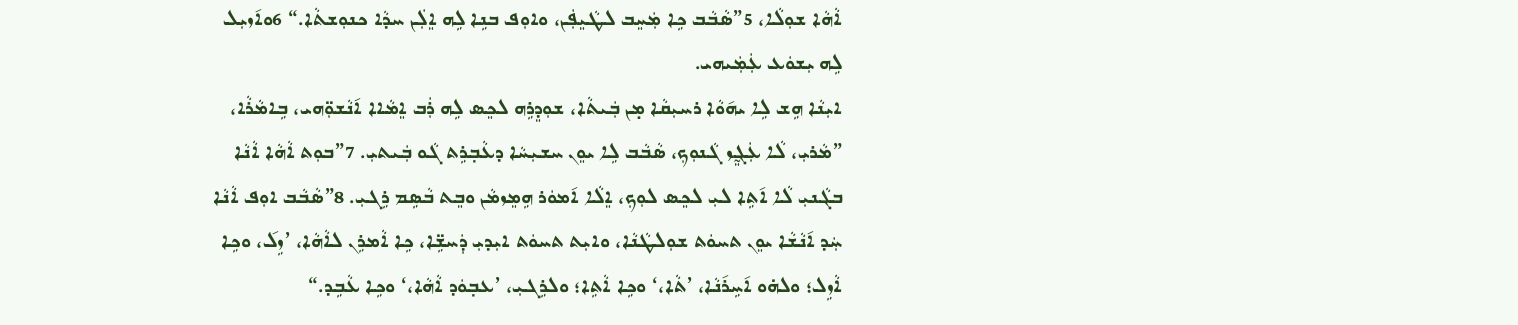ܐܵܗܵܐ ܫܘܼܠܵܐ، 5”ܣܵܒܵܒ ܟܹܐ ܡܲܚܸܒ ܠܛܵܝܸܦܲܢ، ܘܐܘܼܦ ܒܢܹܐ ܠܹܗ ܐܸܠܲܢ ܚܕܵܐ ܟܢܘܼܫܬܵܐ.“ 6ܘܐ݇ܙܝܼܠ ܠܹܗ ܝܼܫܘܿܥ ܥܲܡܲܝܗܝ.
ܐܝܼܢܵܐ ܗܹܫ ܠܹܐ ܝܗ݇ܘܵܐ ܪܚܝܼܩܵܐ ܡ̣ܢ ܒܲܝܬܵܐ، ܫܘܼܕܸܪܹܗ ܠܟܸܣ ܠܹܗ ܪܲܒ ܐܸܡܵܐܐ ܐ݇ܢܵܫܘܼ̈ܗܝ، ܒܹܐܡܵܪܵܐ، ”ܡܵܪܝܼ، ܠܵܐ ܥܲܓ̰ܸܙ ܓܵܢܘܼܟ݂، ܣܵܒܵܒ ܠܹܐ ܝܘܸܢ ܚܫܝܼܚܵܐ ܕܥܵܒ݂ܪܹܬ ܓܵܘ ܒܲܝܬܝܼ. 7”ܒܘܼܬ ܐܵܗܵܐ ܐܵܢܵܐ ܒܓܵܢܝܼ ܠܵܐ ܐ݇ܬܹܐ ܠܝܼ ܠܟܸܣ ܠܘܼܟ݂، ܐܸܠܵܐ ܐ݇ܡܘܿܪ ܗܹܡܸܙܡܵܢ ܘܒܸܬ ܒܵܣܹܡ ܪܹܓܝܼ. 8”ܣܵܒܵܒ ܐܘܼܦ ܐܵܢܵܐ ܚܲܕ ܐ݇ܢܵܫܵܐ ܝܘܸܢ ܬܚܘܿܬ ܫܘܼܠܛܵܢܵܐ، ܘܐܝܼܬ ܬܚܘܿܬ ܐܝܼܕܝܼ ܕܲܚܫܹ̈ܐ، ܟܹܐ ܐܵܡܪܹܢ ܠܐܵܗܵܐ، ’ܙܹܠ݇، ܘܟܹܐ ܐܵܙܹܠ؛ ܘܠܗ̇ܘ ܐ݇ܚܹܪ݇ܢܵܐ، ’ܬܵܐ،‘ ܘܟܹܐ ܐܵܬܹܐ؛ ܘܠܪܹܓܝܼ، ’ܥܒ݂ܘܿܕ ܐܵܗܵܐ،‘ ܘܟܹܐ ܥܵܒܹܕ.“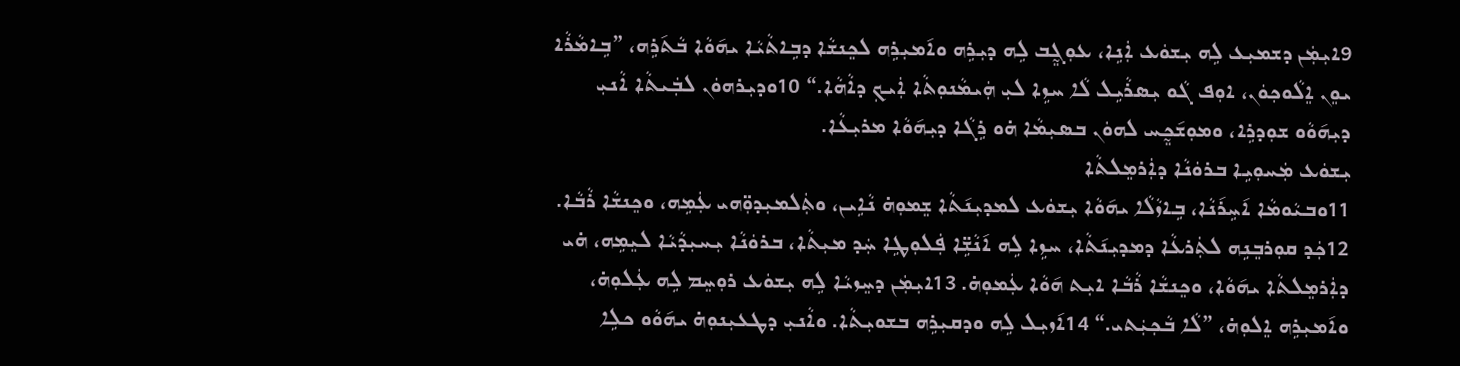9ܐܝܼܡܲܢ ܕܫܡܝܼܥ ܠܹܗ ܝܼܫܘܿܥ ܐܲܢܹܐ، ܥܘܼܓ̰ܸܒ ܠܹܗ ܕܝܼܪܹܗ ܘܐ݇ܡܝܼܪܹܗ ܠܟܸܢܫܵܐ ܕܒܹܐܬܵܝܵܐ ܝܗ݇ܘܵܐ ܒܵܬ݇ܪܹܗ، ”ܒܹܐܡܵܪܵܐ ܝܘܸܢ ܐܸܠܵܘܟ݂ܘܿܢ، ܐܘܼܦ ܓܵܘ ܝܼܣܪܵܝܹܠ ܠܵܐ ܚܙܹܐ ܠܝܼ ܗܲܝܡܵܢܘܼܬܵܐ ܐܲܝܟ݂ ܕܐܵܗܵܐ.“ 10ܘܕܝܼܪܗܘܿܢ ܠܒܲܝܬܵܐ ܐܵܢܝܼ ܕܝܼܗ݇ܘܵܘ ܫܘܼܕܪܹܐ، ܘܡܘܼܫ݇ܟ̰ܸܚ ܠܗܘܿܢ ܒܣܝܼܡܵܐ ܗ̇ܘ ܪܹܓܵܐ ܕܝܼܗ݇ܘܵܐ ܡܪܝܼܥܵܐ.
ܝܼܫܘܿܥ ܡܲܚܘܼܝܹܐ ܒܪܘܿܢܵܐ ܕܐܲܪܡܸܠܬܵܐ
11ܘܒܝܵܘܡܵܐ ܐ݇ܚܹܪ݇ܢܵܐ، ܒܹܐܙܵܠܵܐ ܝܗ݇ܘܵܐ ܝܼܫܘܿܥ ܠܡܕܝܼܢ݇ܬܵܐ ܫܸܡܘܼܗ̇ ܢܵܐܹܝܢ، ܘܬܲܠܡܝܼܕܘܼ̈ܗܝ ܥܲܡܹܗ، ܘܟܸܢܫܵܐ ܪܵܒܵܐ. 12ܟܲܕ ܩܘܼܪܒܸܢܹܗ ܠܬܲܪܥܵܐ ܕܡܕܝܼܢ݇ܬܵܐ، ܚܙܹܐ ܠܹܗ ܐ݇ܢܵܫܹ̈ܐ ܦܲܠܘܼܛܹܐ ܚܲܕ ܡܝܼܬܵܐ، ܒܪܘܿܢܵܐ ܝܼܚܝܼܕܵܝܵܐ ܠܝܸܡܹܗ، ܗ̇ܝ ܕܐܲܪܡܸܠܬܵܐ ܝܗ݇ܘܵܐ، ܘܟܸܢܫܵܐ ܪܵܒܵܐ ܐܝܼܬ ܗ݇ܘܵܐ ܥܲܡܘܼܗ̇. 13ܐܝܼܡܲܢ ܕܚܸܙܝܵܐ ܠܹܗ ܝܼܫܘܿܥ ܪܘܼܚܸܡ ܠܹܗ ܥܲܠܘܼܗ̇، ܘܐ݇ܡܝܼܪܹܗ ܐܸܠܘܼܗ̇، ”ܠܵܐ ܒܵܟ݂ܝܲܬܝ.“ 14ܐ݇ܙܝܼܠ ܠܹܗ ܘܕܩܝܼܪܹܗ ܒܫܘܝܼܬܵܐ. ܘܐܵܢܝܼ ܕܛܥܝܼܢܘܼܗ̇ ܝܗ݇ܘܵܘ ܟܠܹܐ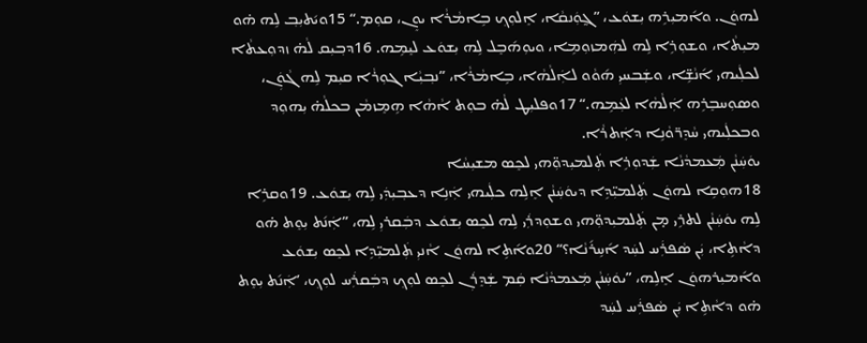ܠܗܘܿܢ. ܘܐ݇ܡܝܼܪܹܗ ܝܼܫܘܿܥ، ”ܓ̰ܘܲܢܩܵܐ، ܐܸܠܘܼܟ݂ ܒܹܐܡܵܪܵܐ ܝܘܸܢ، ܩܘܼܡ.“ 15ܘܝ݇ܬܝܼܒ݂ ܠܹܗ ܗ̇ܘ ܡܝܼܬܵܐ، ܘܫܘܼܪܹܐ ܠܹܗ ܠܗܲܡܙܘܼܡܹܐ، ܘܝܘܼܗ݇ܒܸܠ ܠܹܗ ܝܼܫܘܿܥ ܠܝܸܡܹܗ. 16ܕܒ݂ܝܼܩ ܠܵܗ̇ ܙܕܘܼܥܬܵܐ ܠܟܠܲܝܗܝ ܐ݇ܢܵܫܹ̈ܐ، ܘܫܲܒܚܝܼ ܗ݇ܘܵܘ ܠܐܲܠܵܗܵܐ، ܒܹܐܡܵܪܵܐ، ”ܢܒ݂ܝܼܵܐ ܓܘܼܪܵܐ ܩܝܼܡ ܠܹܗ ܓܵܘܲܢ، ܘܣܘܼܚܒܸܪܹܗ ܐܲܠܵܗܵܐ ܠܥܲܡܹܗ.“ 17ܘܦܠܝܼܛ ܠܵܗ̇ ܒܘܼܬ ܐܵܗܵܐ ܗܹܡܸܙܡܵܢ ܒܟܠܵܗ̇ ܝܼܗܘܼܕ ܘܒܟܠܲܝܗܝ ܚܵܕܸܪ̈ܘܵܢܹܐ ܕܐܲܬܪܵܐ.
ܝܘܿܚܲܢܵܢ ܡܲܥܡܕܵܢܵܐ ܫܲܕܘܼܪܹܐ ܬܲܠܡܝܼܕܘܼ̈ܗܝ ܠܟܸܣ ܡܫܝܼܚܵܐ
18ܗܘܼܩܹܐ ܠܗܘܿܢ ܬܲܠܡܝܼ̈ܕܹܐ ܕܝܘܿܚܲܢܵܢ ܐܸܠܹܗ ܟܠܲܝܗܝ ܐܲܢܹܐ ܕܥܒ݂ܝܼܕܲܝ ܠܹܗ ܝܼܫܘܿܥ. 19ܘܩܪܹܐ ܠܹܗ ܝܘܿܚܲܢܵܢ ܠܬܪܹܝ ܡ̣ܢ ܬܲܠܡܝܼܕܘܼ̈ܗܝ ܘܫܘܼܕܪܲܝ ܠܹܗ ܠܟܸܣ ܝܼܫܘܿܥ ܕܒܲܩܪܝܼ ܠܹܗ، ”ܐܲܢ݇ܬ ܝܼܘܸܬ ܗ̇ܘ ܕܐܵܬܹܐ، ܝܲܢ ܣܵܦܪܲܚ ܠܚܲܕ ܐ݇ܚܹܪ݇ܢܵܐ؟“ 20ܘܐ݇ܬܹܐ ܠܗܘܿܢ ܐܵܢܝܼ ܬܲܠܡܝܼ̈ܕܹܐ ܠܟܸܣ ܝܼܫܘܿܥ ܘܐ݇ܡܝܼܪܗܘܿܢ ܐܸܠܹܗ، ”ܝܘܿܚܲܢܵܢ ܡܲܥܡܕܵܢܵܐ ܩܲܡ ܫܲܕܸܪܲܢ ܠܟܸܣ ܠܘܼܟ݂ ܕܒܲܩܪܲܚ ܠܘܼܟ݂، ’ܐܲܢ݇ܬ ܝܼܘܸܬ ܗ̇ܘ ܕܐܵܬܹܐ ܝܲܢ ܣܵܦܪܲܚ ܠܚܲܕ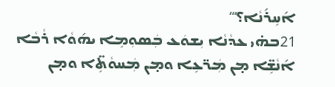ܐ݇ܚܹܪ݇ܢܵܐ؟‘“
21ܒܗ̇ܝ ܥܕܵܢܵܐ ܝܼܫܘܿܥ ܒܲܣܘܼܡܹܐ ܝܗ݇ܘܵܐ ܪܵܒܵܐ ܐ݇ܢܵܫܹ̈ܐ ܡ̣ܢ ܡܲܪ̈ܥܹܐ ܘܡ̣ܢ ܡܲܚܘܵܬܹ̈ܐ ܘܡ̣ܢ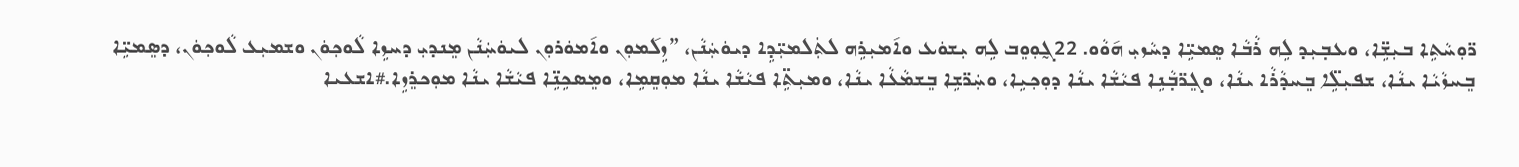ܪ̈ܘܼܚܵܬܹܐ ܒܝܼܫܹ̈ܐ، ܘܥܒ݂ܝܼܕ ܠܹܗ ܪܵܒܵܐ ܣܸܡܝܹ̈ܐ ܕܚܵܙܝܼ ܗ݇ܘܵܘ. 22ܓ̰ܘܼܘܸܒ ܠܹܗ ܝܼܫܘܿܥ ܘܐ݇ܡܝܼܪܹܗ ܠܬܲܠܡܝܼ̈ܕܹܐ ܕܝܘܿܚܲܢܵܢ، ”ܙܹܠ݇ܡܘܼܢ ܘܐ݇ܡܘܿܪܘܼܢ ܠܝܘܿܚܲܢܵܢ ܡܸܢܕܝܼ ܕܚܙܹܐ ܠܵܘܟ݂ܘܿܢ ܘܫܡܝܼܥ ܠܵܘܟ݂ܘܿܢ، ܕܣܸܡܝܹ̈ܐ ܒܸܚܙܵܝܵܐ ܝܢܵܐ، ܫܦܝܼܠܹ̈ܐ ܒܸܚܕܵܪܵܐ ܝܢܵܐ، ܘܓܸܪ̈ܒ݂ܵܢܹܐ ܦܝܵܫܵܐ ܝܢܵܐ ܕܘܼܟ݂ܝܹܐ، ܘܚܲܪ̈ܫܹܐ ܒܸܫܡܵܥܵܐ ܝܢܵܐ، ܘܡܝܼܬܹ̈ܐ ܦܝܵܫܵܐ ܝܢܵܐ ܡܘܼܩܸܡܹܐ، ܘܡܸܣܟܹܢܹ̈ܐ ܦܝܵܫܵܐ ܝܢܵܐ ܡܘܼܟܪܸܙܹܐ.#ܐܫܥܝܐ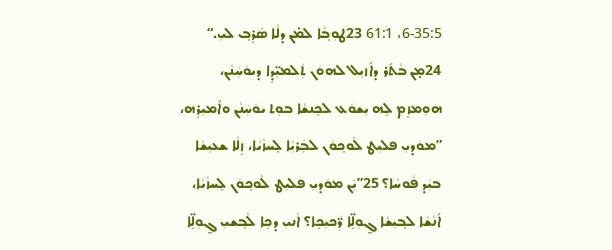35:5‐6، 61:1 23ܛܘܼܒ݂ܵܐ ܠܡ̇ܢ ܕܠܵܐ ܣܵܪܹܒ݂ ܠܝܼ.“
24ܡ̣ܢ ܒܵܬ݇ܪ ܕܐ݇ܙܝܼܠ ܠܗܘܿܢ ܬܲܠܡܝܼ̈ܕܹܐ ܕܝܘܿܚܲܢܵܢ، ܗܘܼܡܙܸܡ ܠܹܗ ܝܼܫܘܿܥ ܠܟܸܢܫܵܐ ܒܘܼܬ ܝܘܿܚܲܢܵܢ ܘܐ݇ܡܝܼܪܹܗ، ”ܡܘܿܕܝܼ ܦܠܝܼܛ ܠܵܘܟ݂ܘܿܢ ܠܒܲܪܝܼܵܐ ܠܸܚܙܵܝܵܐ، ܙܹܠܵܐ ܫܥܝܼܫܵܐ ܒܝܲܕ ܦܵܘܚܵܐ؟ 25”ܝܲܢ ܡܘܿܕܝܼ ܦܠܝܼܛ ܠܵܘܟ݂ܘܿܢ ܠܸܚܙܵܝܵܐ، ܐ݇ܢܵܫܵܐ ܠܒ݂ܝܼܫܵܐ ܓ̰ܘܼܠܹ̈ܐ ܪ̈ܲܟܝܼܟܹܐ؟ ܐܵܢܝܼ ܕܟܹܐ ܠܵܒ݂ܫܝܼ ܓ̰ܘܼܠܹ̈ܐ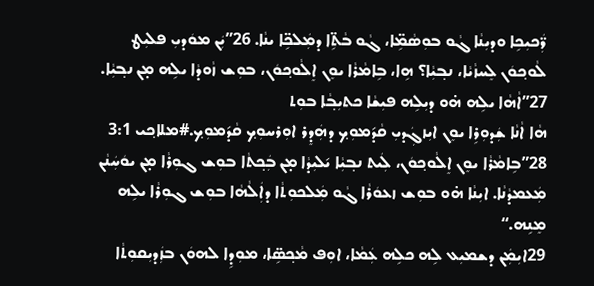ܪ̈ܲܟܝܼܟܹܐ ܘܕܝܼܢܵܐ ܓܵܘ ܒܘܼܣܵܡܹ̈ܐ، ܓܵܘ ܒܵܬܹ̈ܐ ܕܡܲܠܟܹ̈ܐ ܝܢܵܐ. 26”ܝܲܢ ܡܘܿܕܝܼ ܦܠܝܼܛ ܠܵܘܟ݂ܘܿܢ ܠܸܚܙܵܝܵܐ، ܢܒ݂ܝܼܵܐ؟ ܗܹܐ، ܒܹܐܡܵܪܵܐ ܝܘܸܢ ܐܸܠܵܘܟ݂ܘܿܢ، ܒܘܼܫ ܙܵܘܕܵܐ ܝܠܹܗ ܡ̣ܢ ܢܒ݂ܝܼܵܐ. 27”ܐܵܗܵܐ ܝܠܹܗ ܗ̇ܘ ܕܝܼܠܹܗ ܦܝܼܫܵܐ ܟܬܝܼܒ݂ܵܐ ܒܘܼܬ
ܗܵܐ ܐܵܢܵܐ ܫܲܕܘܼܪܹܐ ܝܘܸܢ ܐܝܼܙܓܲܕܝܼ ܩܵܕ݇ܡܘܼܟ݂ ܕܗܲܕܸܪ ܐܘܼܪܚܘܼܟ݂ ܩܵܕ݇ܡܘܼܟ݂.#ܡܠܐܟ݂ܝ 3:1
28”ܒܹܐܡܵܪܵܐ ܝܘܸܢ ܐܸܠܵܘܟ݂ܘܿܢ، ܠܲܝܬ ܢܒ݂ܝܼܵܐ ܝ݇ܠܝܼܕܵܐ ܡ̣ܢ ܒܲܟ݂ܬܵܐ ܒܘܼܫ ܓܘܼܪܵܐ ܡ̣ܢ ܝܘܿܚܲܢܵܢ ܡܲܥܡܕܵܢܵܐ. ܐܝܼܢܵܐ ܗ̇ܘ ܒܘܼܫ ܙܥܘܿܪܵܐ ܓܵܘ ܡܲܠܟܘܼܬܵܐ ܕܐܲܠܵܗܵܐ ܒܘܼܫ ܓܘܼܪܵܐ ܝܠܹܗ ܡܸܢܹܗ.“
29ܐܝܼܡܲܢ ܕܫܡܝܼܥ ܠܹܗ ܟܠܹܗ ܥܲܡܵܐ، ܐܘܼܦ ܡܵܟ݂ܣܹ̈ܐ، ܡܘܼܕܹܐ ܠܗܘܿܢ ܒܙܲܕܝܼܩܘܼܬܵܐ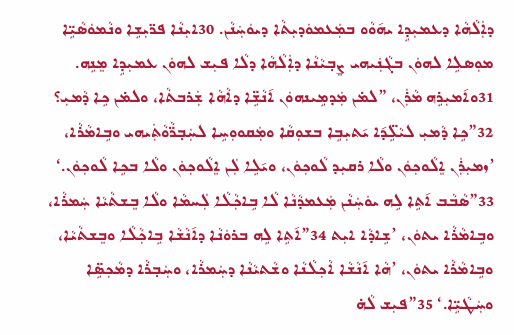ܕܐܲܠܵܗܵܐ ܕܥܡܝܼܕܹܐ ܝܗ݇ܘܵܘ ܒܡܲܥܡܘܿܕܝܼܬܵܐ ܕܝܘܿܚܲܢܵܢ. 30ܐܝܼܢܵܐ ܦܪ̈ܝܼܫܹܐ ܘܢܵܡܘܿܣܵܝܹ̈ܐ ܡܘܼܣܠܹܐ ܠܗܘܿܢ ܒܓܵܢܲܝܗܝ ܨܸܒ݂ܝܵܢܵܐ ܕܐܲܠܵܗܵܐ ܕܠܵܐ ܦܝܼܫ ܠܗܘܿܢ ܥܡܝܼܕܹܐ ܡܸܢܹܗ.
31ܘܐ݇ܡܝܼܪܹܗ ܡܵܪܲܢ، ”ܠܡ̇ܢ ܡܲܕܡܹܝܢܗܘܿܢ ܐ݇ܢܵܫܹ̈ܐ ܕܐܵܗܵܐ ܫܲܪܒܬܵܐ، ܘܠܡ̇ܢ ܟܹܐ ܕܵܡܝܼ؟ 32”ܟܹܐ ܕܵܡܝܼ ܠܝܵܠܹ̈ܕ݇ܐ ܝ݇ܬܝܼܒܹܐ ܒܫܘܼܩܵܐ ܘܡܲܩܘܘܼܚܹܐ ܠܚܲܒ݂ܪ̈ܵܘܵܬܲܝܗܝ ܘܒܹܐܡܵܪܵܐ، ’ܙܡܝܼܪܲܢ ܐܸܠܵܘܟ݂ܘܿܢ ܘܠܵܐ ܪܩܝܼܕ ܠܵܘܟ݂ܘܿܢ، ܘܝ݇ܠܹܐ ܠܲܢ ܐܸܠܵܘܟ݂ܘܿܢ ܘܠܵܐ ܒܟܹܐ ܠܵܘܟ݂ܘܿܢ.‘ 33”ܣܵܒܵܒ ܐ݇ܬܹܐ ܠܹܗ ܝܘܿܚܲܢܵܢ ܡܲܥܡܕܵܢܵܐ ܠܵܐ ܒܹܐܟ݂ܵܠܵܐ ܠܲܚܡܵܐ ܘܠܵܐ ܒܸܫܬܵܝܵܐ ܚܲܡܪܵܐ، ܘܒܹܐܡܵܪܵܐ ܝܬܘܿܢ، ’ܫܹܐܕܵܐ ܐܝܼܬ 34”ܐ݇ܬܹܐ ܠܹܗ ܒܪܘܿܢܵܐ ܕܐ݇ܢܵܫܵܐ ܒܹܐܟ݂ܵܠܵܐ ܘܒܸܫܬܵܝܵܐ، ܘܒܹܐܡܵܪܵܐ ܝܬܘܿܢ، ’ܗܵܐ ܐ݇ܢܵܫܵܐ ܐܵܟ݂ܠܵܢܵܐ ܘܫܵܬܝܵܢܵܐ ܕܚܲܡܪܵܐ، ܘܚܲܒ݂ܪܵܐ ܕܡܵܟ݂ܣܹ̈ܐ ܘܚܲܛܵܝܹ̈ܐ.‘ 35”ܦܝܼܫ ܠܵܗ̇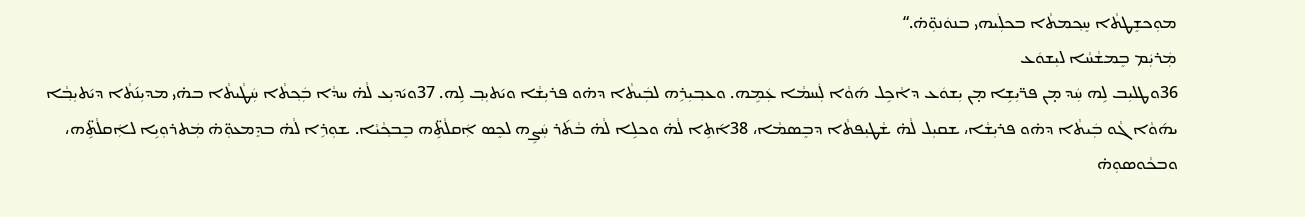ܡܘܼܟܫܸܛܬܵܐ ܚܸܟ݂ܡܬܵܐ ܒܟܠܲܝܗܝ ܒܢܘܿܢܘܼ̈ܗ̇.“
ܡܲܪܝܲܡ ܒܸܡܫܵܚܵܐ ܠܝܼܫܘܿܥ
36ܘܛܠܝܼܒ ܠܹܗ ܚܲܕ ܡ̣ܢ ܦܪ̈ܝܼܫܹܐ ܡ̣ܢ ܝܼܫܘܿܥ ܕܐܵܟܹܠ ܗ݇ܘܵܐ ܠܲܚܡܵܐ ܥܲܡܹܗ. ܘܥܒ݂ܝܼܪܹܗ ܠܒܲܝܬܵܐ ܕܗ̇ܘ ܦܪܝܼܫܵܐ ܘܝ݇ܬܝܼܒ݂ ܠܹܗ. 37ܘܝ݇ܕܝܼܥ ܠܵܗ̇ ܚܕܵܐ ܒܲܟ݂ܬܵܐ ܚܲܛܵܝܬܵܐ ܒܗ̇ܝ ܡܕܝܼܢ݇ܬܵܐ ܕܝ݇ܬܝܼܒ݂ܵܐ ܝܗ݇ܘܵܐ ܓܵܘ ܒܲܝܬܵܐ ܕܗ̇ܘ ܦܪܝܼܫܵܐ، ܫܩܝܼܠ ܠܵܗ̇ ܫܵܛܝܼܦܬܵܐ ܕܒܸܣܡܵܐ، 38ܐ݇ܬܹܐ ܠܵܗ̇ ܘܟܠܹܐ ܠܵܗ̇ ܒܵܬ݇ܪ ܚܲܨܹܗ ܠܟܸܣ ܐܲܩܠܵܬܹ̈ܗ ܒܸܒܟ݂ܵܝܵܐ. ܫܘܼܪܹܐ ܠܵܗ̇ ܒܕܸܡܥܘܼ̈ܗ̇ ܡܲܬܪܘܼܝܹܐ ܠܐܲܩܠܵܬܹ̈ܗ، ܘܒܟܵܘܣܘܼܗ̇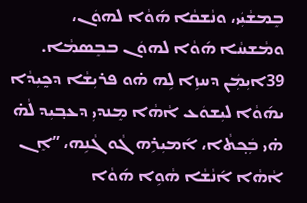ܒܸܡܫܵܝܲܝ، ܘܢܵܫܩܵܐ ܗ݇ܘܵܐ ܠܗܘܿܢ، ܘܡܵܫܚܵܐ ܗ݇ܘܵܐ ܠܗܘܿܢ ܒܒܸܣܡܵܐ.
39ܐܝܼܡܲܢ ܕܚܙܹܐ ܠܹܗ ܗ̇ܘ ܦܪܝܼܫܵܐ ܕܟ̰ܝܼܕܵܐ ܝܗ݇ܘܵܐ ܠܝܼܫܘܿܥ ܐܵܗܵܐ ܡܸܢܕܝܼ ܕܥܒ݂ܝܼܕ ܠܵܗ̇ ܗ̇ܝ ܒܲܟ݂ܬܵܐ، ܐ݇ܡܝܼܪܹܗ ܓܵܘ ܓܵܢܹܗ، ”ܐܸܢ ܐܵܗܵܐ ܐ݇ܢܵܫܵܐ ܗܵܘܹܐ ܗ݇ܘܵܐ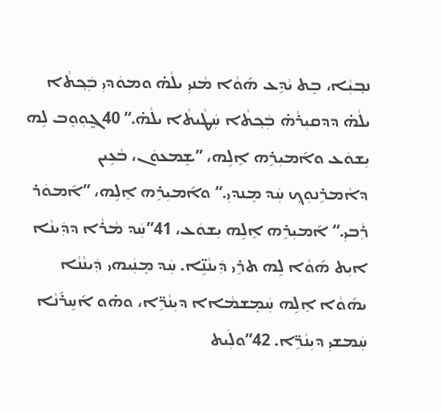ܢܒ݂ܝܼܵܐ، ܒܸܬ ܝܵܕܹܥ ܗ݇ܘܵܐ ܡܵܢܝܼ ܝܠܵܗ̇ ܘܡܘܿܕܝܼ ܒܲܟ݂ܬܵܐ ܝܠܵܗ̇ ܕܕܩܝܼܪܵܗ̇ ܒܲܟ݂ܬܵܐ ܚܲܛܵܝܬܵܐ ܝܠܵܗ̇.“ 40ܓ̰ܘܼܘܸܒ ܠܹܗ ܝܼܫܘܿܥ ܘܐ݇ܡܝܼܪܹܗ ܐܸܠܹܗ، ”ܫܸܡܥܘܿܢ، ܒܵܥܹܝܢ ܕܐܵܡܪܹܢܘܼܟ݂ ܚܲܕ ܡܸܢܕܝܼ.“ ܘܐ݇ܡܝܼܪܹܗ ܐܸܠܹܗ، ”ܐ݇ܡܘܿܪ ܪܲܒܝܼ.“ ܐ݇ܡܝܼܪܹܗ ܐܸܠܹܗ ܝܼܫܘܿܥ، 41”ܚܲܕ ܡܵܪܵܐ ܕܕܲܝܢܵܐ ܐܝܼܬ ܗ݇ܘܵܐ ܠܹܗ ܬܪܹܝ ܕܲܝܢܵܢܹ̈ܐ. ܚܲܕ ܡܸܢܲܝܗܝ ܕܲܝܢܵܢܵܐ ܝܗ݇ܘܵܐ ܐܸܠܹܗ ܚܲܡܸܫܡܵܐܐ ܕܝܼܢܵܪܹ̈ܐ، ܘܗ̇ܘ ܐ݇ܚܹܪ݇ܢܵܐ ܚܲܡܫܝܼ ܕܝܼܢܵܪܹ̈ܐ. 42”ܘܠܲܝܬ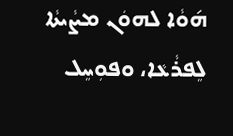ܗ݇ܘܵܐ ܠܗܘܿܢ ܡܨܵܝܬܵܐ ܠܸܦܪܵܥܵܐ، ܘܦܘܼܚܸܠ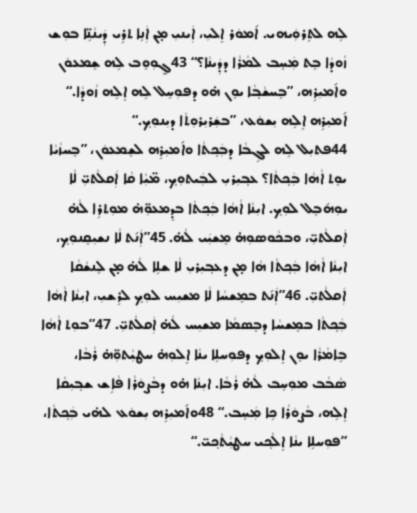ܠܹܗ ܠܬܸܪܘܲܝܗܝ. ܐ݇ܡܘܿܪ ܐܸܠܝܼ، ܐܲܝܢܝܼ ܡ̣ܢ ܐܲܢܹܐ ܬܪܹܝ ܕܲܝܢܵܢܹ̈ܐ ܒܘܼܫ ܙܵܘܕܵܐ ܒܸܬ ܡܲܚܸܒ ܠܡܵܪܵܐ ܕܕܲܝܢܵܐ؟“ 43ܓ̰ܘܼܘܸܒ ܠܹܗ ܫܸܡܥܘܿܢ ܘܐ݇ܡܝܼܪܹܗ، ”ܒܸܚܫܵܒ݂ܵܐ ܝܘܸܢ ܗ̇ܘ ܕܦܘܼܚܸܠ ܠܹܗ ܐܸܠܹܗ ܙܵܘܕܵܐ.“ ܐ݇ܡܝܼܪܹܗ ܐܸܠܹܗ ܝܼܫܘܿܥ، ”ܒܫܲܪܝܼܪܘܼܬܵܐ ܕܝܼܢܘܼܟ݂.“
44ܦܬܝܼܠ ܠܹܗ ܠܓܹܒܵܐ ܕܒܲܟ݂ܬܵܐ ܘܐ݇ܡܝܼܪܹܗ ܠܫܸܡܥܘܿܢ، ”ܒܸܚܙܵܝܵܐ ܝܘܸܬ ܐܵܗܵܐ ܒܲܟ݂ܬܵܐ؟ ܥܒ݂ܝܼܪܝܼ ܠܒܲܝܬܘܼܟ݂، ܡ̈ܝܼܵܐ ܩܵܐ ܐܲܩܠܵܬܝܼ̈ ܠܵܐ ܝܘܼܗ݇ܒܸܠ ܠܘܼܟ݂. ܐܝܼܢܵܐ ܐܵܗܵܐ ܒܲܟ݂ܬܵܐ ܒܕܸܡܥܘܼ̈ܗ̇ ܡܘܼܬܪܹܐ ܠܵܗ̇ ܐܲܩܠܵܬܝܼ̈، ܘܒܟܵܘܣܘܼܗ̇ ܡܸܫܝܲܝ ܠܵܗ̇. 45”ܐܲܢ݇ܬ ܠܵܐ ܢܫܝܼܩܸܢܘܼܟ݂، ܐܝܼܢܵܐ ܐܵܗܵܐ ܒܲܟ݂ܬܵܐ ܗܵܐ ܡ̣ܢ ܕܥܒ݂ܝܼܪܝܼ ܠܵܐ ܫܠܹܐ ܠܵܗ̇ ܡ̣ܢ ܠܸܢܫܵܩܵܐ ܐܲܩܠܵܬܝܼ̈. 46”ܐܲܢ݇ܬ ܒܡܸܫܚܵܐ ܠܵܐ ܡܫܝܼܚ ܠܘܼܟ݂ ܠܪܹܫܝܼ، ܐܝܼܢܵܐ ܐܵܗܵܐ ܒܲܟ݂ܬܵܐ ܒܡܸܫܚܵܐ ܕܒܸܣܡܵܐ ܡܫܝܼܚ ܠܵܗ̇ ܐܲܩܠܵܬܝܼ̈. 47”ܒܘܼܬ ܐܵܗܵܐ ܒܹܐܡܵܪܵܐ ܝܘܸܢ ܐܸܠܘܼܟ݂ ܕܦܘܼܚܠܹܐ ܝܢܵܐ ܐܸܠܘܼܗ̇ ܚܛܝܼܵܬܘܼ̈ܗ̇ ܪܵܒܵܐ، ܣܵܒܵܒ ܡܘܼܚܸܒ ܠܵܗ̇ ܪܵܒܵܐ. ܐܝܼܢܵܐ ܗ̇ܘ ܕܒܵܨܘܿܪܵܐ ܦܵܐܹܫ ܫܒ݂ܝܼܩܵܐ ܐܸܠܹܗ، ܒܵܨܘܿܪܵܐ ܟܹܐ ܡܲܚܸܒ.“ 48ܘܐ݇ܡܝܼܪܹܗ ܝܼܫܘܿܥ ܠܗ̇ܝ ܒܲܟ݂ܬܵܐ، ”ܦܘܼܚܠܹܐ ܝܢܵܐ ܐܸܠܵܟ݂ܝ ܚܛܝܼܵܬܵܟ݂ܝ̈.“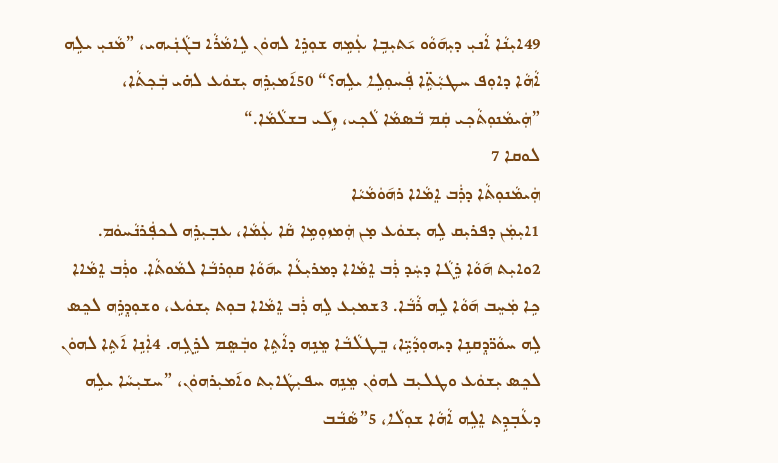49ܐܝܼܢܵܐ ܐܵܢܝܼ ܕܝܼܗ݇ܘܵܘ ܝ݇ܬܝܼܒܹܐ ܥܲܡܹܗ ܫܘܼܪܹܐ ܠܗܘܿܢ ܠܹܐܡܵܪܵܐ ܒܓܵܢܲܝܗܝ، ”ܡܵܢܝܼ ܝܠܹܗ ܐܵܗܵܐ ܕܐܘܼܦ ܚܛܝܼܵܬܹ̈ܐ ܦܲܚܘܼܠܹܐ ܝܠܹܗ؟“ 50ܐ݇ܡܝܼܪܹܗ ܝܼܫܘܿܥ ܠܗ̇ܝ ܒܲܟ݂ܬܵܐ، ”ܗܲܝܡܵܢܘܼܬܵܟ݂ܝ ܩܲܡ ܒܵܣܡܵܐ ܠܵܟ݂ܝ، ܙܹܠ݇ܝ ܒܫܠܵܡܵܐ.“
ܠܘܩܐ 7
ܗܲܝܡܵܢܘܼܬܵܐ ܕܪܲܒ ܐܸܡܵܐܐ ܪܗ݇ܘܿܡܵܝܵܐ
1ܐܝܼܡܲܢ ܕܦܪܝܼܩ ܠܹܗ ܝܼܫܘܿܥ ܡ̣ܢ ܗܲܡܙܘܼܡܹܐ ܩܵܐ ܥܲܡܵܐ، ܥܒ݂ܝܼܪܹܗ ܠܟܦܲܪܢܵܚܘܿܡ. 2ܘܐܝܼܬ ܗ݇ܘܵܐ ܪܹܓܵܐ ܕܚܲܕ ܪܲܒ ܐܸܡܵܐܐ ܕܡܪܝܼܥܵܐ ܝܗ݇ܘܵܐ ܩܘܼܪܒܵܐ ܠܡܵܘܬܵܐ. ܘܪܲܒ ܐܸܡܵܐܐ ܟܹܐ ܡܲܚܸܒ ܗ݇ܘܵܐ ܠܹܗ ܪܵܒܵܐ. 3ܫܡܝܼܥ ܠܹܗ ܪܲܒ ܐܸܡܵܐܐ ܒܘܼܬ ܝܼܫܘܿܥ، ܘܫܘܼܕܸܪܹܗ ܠܟܸܣ ܠܹܗ ܚܘܵܪ̈ܕܸܩܢܹܐ ܕܝܗܘܼܕܵܝܹ̈ܐ، ܒܸܛܠܵܒܵܐ ܡܸܢܹܗ ܕܐܵܬܹܐ ܘܒܲܣܸܡ ܠܪܹܓܹܗ. 4ܐܲܢܹܐ ܐ݇ܬܹܐ ܠܗܘܿܢ ܠܟܸܣ ܝܼܫܘܿܥ ܘܛܠܝܼܒ ܠܗܘܿܢ ܡܸܢܹܗ ܚܦܝܼܛܵܐܝܼܬ ܘܐ݇ܡܝܼܪܗܘܿܢ، ”ܚܫܝܼܚܵܐ ܝܠܹܗ ܕܥܵܒ݂ܕܹܬ ܐܸܠܹܗ ܐܵܗܵܐ ܫܘܼܠܵܐ، 5”ܣܵܒܵܒ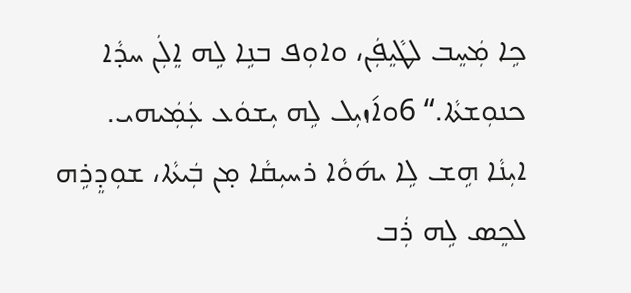ܟܹܐ ܡܲܚܸܒ ܠܛܵܝܸܦܲܢ، ܘܐܘܼܦ ܒܢܹܐ ܠܹܗ ܐܸܠܲܢ ܚܕܵܐ ܟܢܘܼܫܬܵܐ.“ 6ܘܐ݇ܙܝܼܠ ܠܹܗ ܝܼܫܘܿܥ ܥܲܡܲܝܗܝ.
ܐܝܼܢܵܐ ܗܹܫ ܠܹܐ ܝܗ݇ܘܵܐ ܪܚܝܼܩܵܐ ܡ̣ܢ ܒܲܝܬܵܐ، ܫܘܼܕܸܪܹܗ ܠܟܸܣ ܠܹܗ ܪܲܒ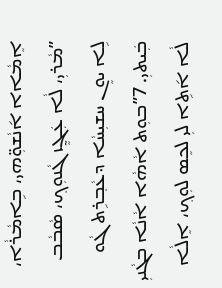ܐܸܡܵܐܐ ܐ݇ܢܵܫܘܼ̈ܗܝ، ܒܹܐܡܵܪܵܐ، ”ܡܵܪܝܼ، ܠܵܐ ܥܲܓ̰ܸܙ ܓܵܢܘܼܟ݂، ܣܵܒܵܒ ܠܹܐ ܝܘܸܢ ܚܫܝܼܚܵܐ ܕܥܵܒ݂ܪܹܬ ܓܵܘ ܒܲܝܬܝܼ. 7”ܒܘܼܬ ܐܵܗܵܐ ܐܵܢܵܐ ܒܓܵܢܝܼ ܠܵܐ ܐ݇ܬܹܐ ܠܝܼ ܠܟܸܣ ܠܘܼܟ݂، ܐܸܠܵܐ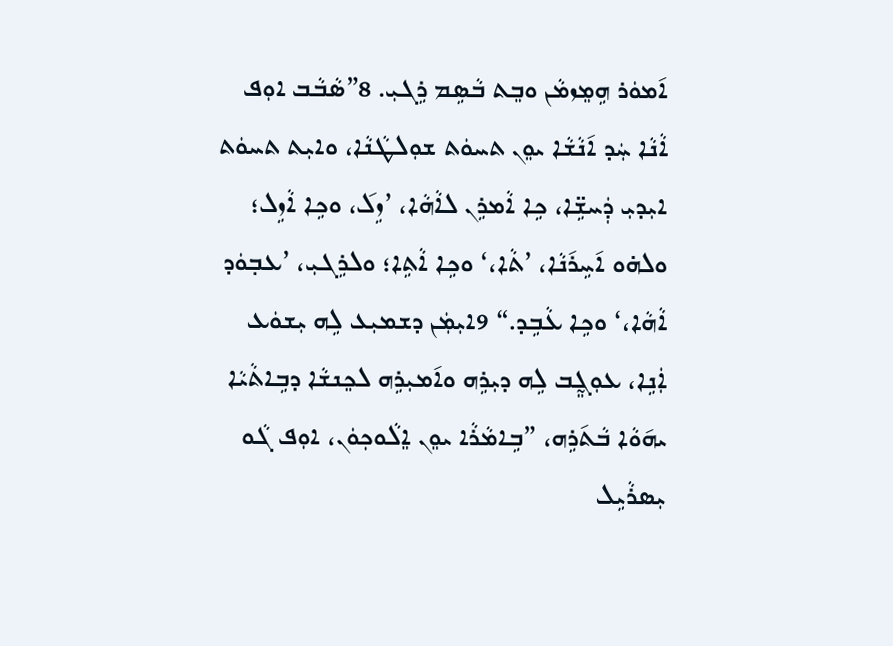ܐ݇ܡܘܿܪ ܗܹܡܸܙܡܵܢ ܘܒܸܬ ܒܵܣܹܡ ܪܹܓܝܼ. 8”ܣܵܒܵܒ ܐܘܼܦ ܐܵܢܵܐ ܚܲܕ ܐ݇ܢܵܫܵܐ ܝܘܸܢ ܬܚܘܿܬ ܫܘܼܠܛܵܢܵܐ، ܘܐܝܼܬ ܬܚܘܿܬ ܐܝܼܕܝܼ ܕܲܚܫܹ̈ܐ، ܟܹܐ ܐܵܡܪܹܢ ܠܐܵܗܵܐ، ’ܙܹܠ݇، ܘܟܹܐ ܐܵܙܹܠ؛ ܘܠܗ̇ܘ ܐ݇ܚܹܪ݇ܢܵܐ، ’ܬܵܐ،‘ ܘܟܹܐ ܐܵܬܹܐ؛ ܘܠܪܹܓܝܼ، ’ܥܒ݂ܘܿܕ ܐܵܗܵܐ،‘ ܘܟܹܐ ܥܵܒܹܕ.“ 9ܐܝܼܡܲܢ ܕܫܡܝܼܥ ܠܹܗ ܝܼܫܘܿܥ ܐܲܢܹܐ، ܥܘܼܓ̰ܸܒ ܠܹܗ ܕܝܼܪܹܗ ܘܐ݇ܡܝܼܪܹܗ ܠܟܸܢܫܵܐ ܕܒܹܐܬܵܝܵܐ ܝܗ݇ܘܵܐ ܒܵܬ݇ܪܹܗ، ”ܒܹܐܡܵܪܵܐ ܝܘܸܢ ܐܸܠܵܘܟ݂ܘܿܢ، ܐܘܼܦ ܓܵܘ ܝܼܣܪܵܝܹܠ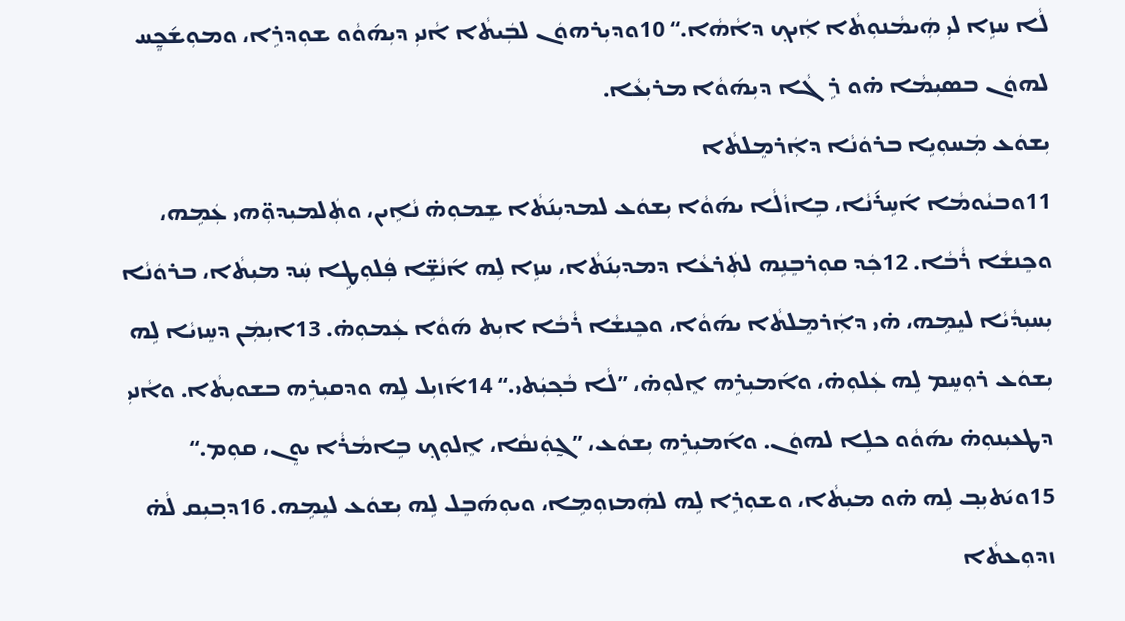ܠܵܐ ܚܙܹܐ ܠܝܼ ܗܲܝܡܵܢܘܼܬܵܐ ܐܲܝܟ݂ ܕܐܵܗܵܐ.“ 10ܘܕܝܼܪܗܘܿܢ ܠܒܲܝܬܵܐ ܐܵܢܝܼ ܕܝܼܗ݇ܘܵܘ ܫܘܼܕܪܹܐ، ܘܡܘܼܫ݇ܟ̰ܸܚ ܠܗܘܿܢ ܒܣܝܼܡܵܐ ܗ̇ܘ ܪܹܓܵܐ ܕܝܼܗ݇ܘܵܐ ܡܪܝܼܥܵܐ.
ܝܼܫܘܿܥ ܡܲܚܘܼܝܹܐ ܒܪܘܿܢܵܐ ܕܐܲܪܡܸܠܬܵܐ
11ܘܒܝܵܘܡܵܐ ܐ݇ܚܹܪ݇ܢܵܐ، ܒܹܐܙܵܠܵܐ ܝܗ݇ܘܵܐ ܝܼܫܘܿܥ ܠܡܕܝܼܢ݇ܬܵܐ ܫܸܡܘܼܗ̇ ܢܵܐܹܝܢ، ܘܬܲܠܡܝܼܕܘܼ̈ܗܝ ܥܲܡܹܗ، ܘܟܸܢܫܵܐ ܪܵܒܵܐ. 12ܟܲܕ ܩܘܼܪܒܸܢܹܗ ܠܬܲܪܥܵܐ ܕܡܕܝܼܢ݇ܬܵܐ، ܚܙܹܐ ܠܹܗ ܐ݇ܢܵܫܹ̈ܐ ܦܲܠܘܼܛܹܐ ܚܲܕ ܡܝܼܬܵܐ، ܒܪܘܿܢܵܐ ܝܼܚܝܼܕܵܝܵܐ ܠܝܸܡܹܗ، ܗ̇ܝ ܕܐܲܪܡܸܠܬܵܐ ܝܗ݇ܘܵܐ، ܘܟܸܢܫܵܐ ܪܵܒܵܐ ܐܝܼܬ ܗ݇ܘܵܐ ܥܲܡܘܼܗ̇. 13ܐܝܼܡܲܢ ܕܚܸܙܝܵܐ ܠܹܗ ܝܼܫܘܿܥ ܪܘܼܚܸܡ ܠܹܗ ܥܲܠܘܼܗ̇، ܘܐ݇ܡܝܼܪܹܗ ܐܸܠܘܼܗ̇، ”ܠܵܐ ܒܵܟ݂ܝܲܬܝ.“ 14ܐ݇ܙܝܼܠ ܠܹܗ ܘܕܩܝܼܪܹܗ ܒܫܘܝܼܬܵܐ. ܘܐܵܢܝܼ ܕܛܥܝܼܢܘܼܗ̇ ܝܗ݇ܘܵܘ ܟܠܹܐ ܠܗܘܿܢ. ܘܐ݇ܡܝܼܪܹܗ ܝܼܫܘܿܥ، ”ܓ̰ܘܲܢܩܵܐ، ܐܸܠܘܼܟ݂ ܒܹܐܡܵܪܵܐ ܝܘܸܢ، ܩܘܼܡ.“ 15ܘܝ݇ܬܝܼܒ݂ ܠܹܗ ܗ̇ܘ ܡܝܼܬܵܐ، ܘܫܘܼܪܹܐ ܠܹܗ ܠܗܲܡܙܘܼܡܹܐ، ܘܝܘܼܗ݇ܒܸܠ ܠܹܗ ܝܼܫܘܿܥ ܠܝܸܡܹܗ. 16ܕܒ݂ܝܼܩ ܠܵܗ̇ ܙܕܘܼܥܬܵܐ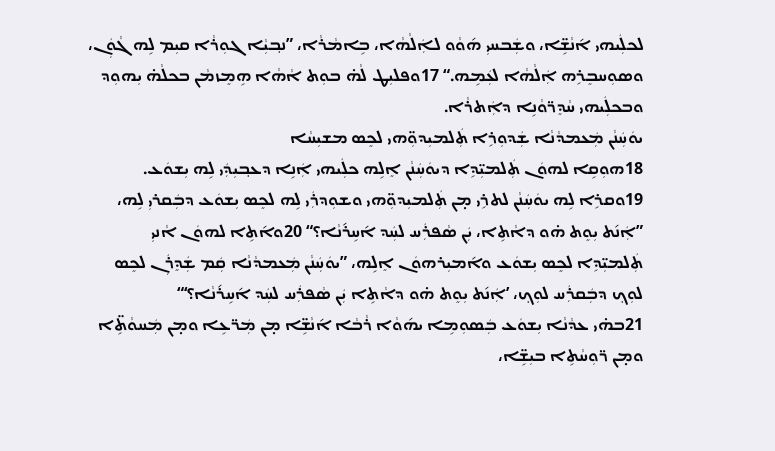ܠܟܠܲܝܗܝ ܐ݇ܢܵܫܹ̈ܐ، ܘܫܲܒܚܝܼ ܗ݇ܘܵܘ ܠܐܲܠܵܗܵܐ، ܒܹܐܡܵܪܵܐ، ”ܢܒ݂ܝܼܵܐ ܓܘܼܪܵܐ ܩܝܼܡ ܠܹܗ ܓܵܘܲܢ، ܘܣܘܼܚܒܸܪܹܗ ܐܲܠܵܗܵܐ ܠܥܲܡܹܗ.“ 17ܘܦܠܝܼܛ ܠܵܗ̇ ܒܘܼܬ ܐܵܗܵܐ ܗܹܡܸܙܡܵܢ ܒܟܠܵܗ̇ ܝܼܗܘܼܕ ܘܒܟܠܲܝܗܝ ܚܵܕܸܪ̈ܘܵܢܹܐ ܕܐܲܬܪܵܐ.
ܝܘܿܚܲܢܵܢ ܡܲܥܡܕܵܢܵܐ ܫܲܕܘܼܪܹܐ ܬܲܠܡܝܼܕܘܼ̈ܗܝ ܠܟܸܣ ܡܫܝܼܚܵܐ
18ܗܘܼܩܹܐ ܠܗܘܿܢ ܬܲܠܡܝܼ̈ܕܹܐ ܕܝܘܿܚܲܢܵܢ ܐܸܠܹܗ ܟܠܲܝܗܝ ܐܲܢܹܐ ܕܥܒ݂ܝܼܕܲܝ ܠܹܗ ܝܼܫܘܿܥ. 19ܘܩܪܹܐ ܠܹܗ ܝܘܿܚܲܢܵܢ ܠܬܪܹܝ ܡ̣ܢ ܬܲܠܡܝܼܕܘܼ̈ܗܝ ܘܫܘܼܕܪܲܝ ܠܹܗ ܠܟܸܣ ܝܼܫܘܿܥ ܕܒܲܩܪܝܼ ܠܹܗ، ”ܐܲܢ݇ܬ ܝܼܘܸܬ ܗ̇ܘ ܕܐܵܬܹܐ، ܝܲܢ ܣܵܦܪܲܚ ܠܚܲܕ ܐ݇ܚܹܪ݇ܢܵܐ؟“ 20ܘܐ݇ܬܹܐ ܠܗܘܿܢ ܐܵܢܝܼ ܬܲܠܡܝܼ̈ܕܹܐ ܠܟܸܣ ܝܼܫܘܿܥ ܘܐ݇ܡܝܼܪܗܘܿܢ ܐܸܠܹܗ، ”ܝܘܿܚܲܢܵܢ ܡܲܥܡܕܵܢܵܐ ܩܲܡ ܫܲܕܸܪܲܢ ܠܟܸܣ ܠܘܼܟ݂ ܕܒܲܩܪܲܚ ܠܘܼܟ݂، ’ܐܲܢ݇ܬ ܝܼܘܸܬ ܗ̇ܘ ܕܐܵܬܹܐ ܝܲܢ ܣܵܦܪܲܚ ܠܚܲܕ ܐ݇ܚܹܪ݇ܢܵܐ؟‘“
21ܒܗ̇ܝ ܥܕܵܢܵܐ ܝܼܫܘܿܥ ܒܲܣܘܼܡܹܐ ܝܗ݇ܘܵܐ ܪܵܒܵܐ ܐ݇ܢܵܫܹ̈ܐ ܡ̣ܢ ܡܲܪ̈ܥܹܐ ܘܡ̣ܢ ܡܲܚܘܵܬܹ̈ܐ ܘܡ̣ܢ ܪ̈ܘܼܚܵܬܹܐ ܒܝܼܫܹ̈ܐ،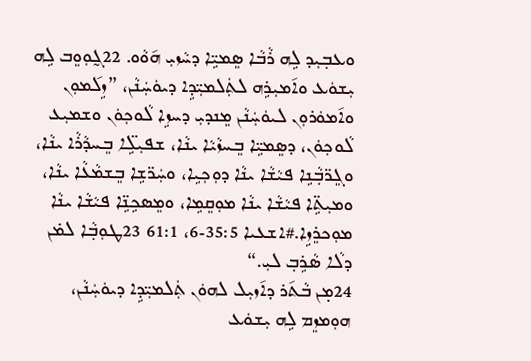ܘܥܒ݂ܝܼܕ ܠܹܗ ܪܵܒܵܐ ܣܸܡܝܹ̈ܐ ܕܚܵܙܝܼ ܗ݇ܘܵܘ. 22ܓ̰ܘܼܘܸܒ ܠܹܗ ܝܼܫܘܿܥ ܘܐ݇ܡܝܼܪܹܗ ܠܬܲܠܡܝܼ̈ܕܹܐ ܕܝܘܿܚܲܢܵܢ، ”ܙܹܠ݇ܡܘܼܢ ܘܐ݇ܡܘܿܪܘܼܢ ܠܝܘܿܚܲܢܵܢ ܡܸܢܕܝܼ ܕܚܙܹܐ ܠܵܘܟ݂ܘܿܢ ܘܫܡܝܼܥ ܠܵܘܟ݂ܘܿܢ، ܕܣܸܡܝܹ̈ܐ ܒܸܚܙܵܝܵܐ ܝܢܵܐ، ܫܦܝܼܠܹ̈ܐ ܒܸܚܕܵܪܵܐ ܝܢܵܐ، ܘܓܸܪ̈ܒ݂ܵܢܹܐ ܦܝܵܫܵܐ ܝܢܵܐ ܕܘܼܟ݂ܝܹܐ، ܘܚܲܪ̈ܫܹܐ ܒܸܫܡܵܥܵܐ ܝܢܵܐ، ܘܡܝܼܬܹ̈ܐ ܦܝܵܫܵܐ ܝܢܵܐ ܡܘܼܩܸܡܹܐ، ܘܡܸܣܟܹܢܹ̈ܐ ܦܝܵܫܵܐ ܝܢܵܐ ܡܘܼܟܪܸܙܹܐ.#ܐܫܥܝܐ 35:5‐6، 61:1 23ܛܘܼܒ݂ܵܐ ܠܡ̇ܢ ܕܠܵܐ ܣܵܪܹܒ݂ ܠܝܼ.“
24ܡ̣ܢ ܒܵܬ݇ܪ ܕܐ݇ܙܝܼܠ ܠܗܘܿܢ ܬܲܠܡܝܼ̈ܕܹܐ ܕܝܘܿܚܲܢܵܢ، ܗܘܼܡܙܸܡ ܠܹܗ ܝܼܫܘܿܥ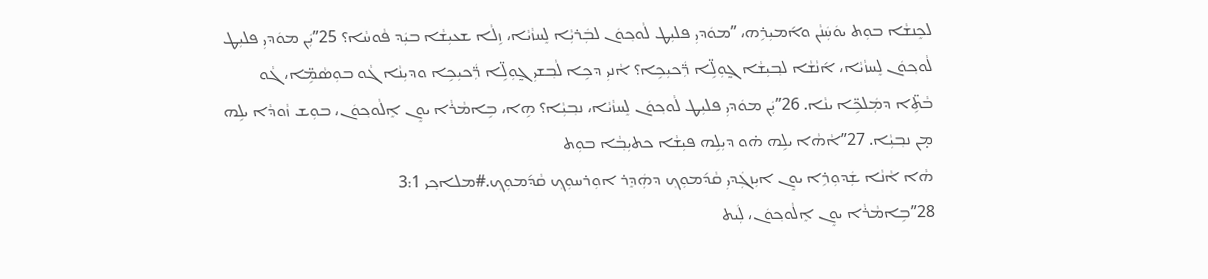ܠܟܸܢܫܵܐ ܒܘܼܬ ܝܘܿܚܲܢܵܢ ܘܐ݇ܡܝܼܪܹܗ، ”ܡܘܿܕܝܼ ܦܠܝܼܛ ܠܵܘܟ݂ܘܿܢ ܠܒܲܪܝܼܵܐ ܠܸܚܙܵܝܵܐ، ܙܹܠܵܐ ܫܥܝܼܫܵܐ ܒܝܲܕ ܦܵܘܚܵܐ؟ 25”ܝܲܢ ܡܘܿܕܝܼ ܦܠܝܼܛ ܠܵܘܟ݂ܘܿܢ ܠܸܚܙܵܝܵܐ، ܐ݇ܢܵܫܵܐ ܠܒ݂ܝܼܫܵܐ ܓ̰ܘܼܠܹ̈ܐ ܪ̈ܲܟܝܼܟܹܐ؟ ܐܵܢܝܼ ܕܟܹܐ ܠܵܒ݂ܫܝܼ ܓ̰ܘܼܠܹ̈ܐ ܪ̈ܲܟܝܼܟܹܐ ܘܕܝܼܢܵܐ ܓܵܘ ܒܘܼܣܵܡܹ̈ܐ، ܓܵܘ ܒܵܬܹ̈ܐ ܕܡܲܠܟܹ̈ܐ ܝܢܵܐ. 26”ܝܲܢ ܡܘܿܕܝܼ ܦܠܝܼܛ ܠܵܘܟ݂ܘܿܢ ܠܸܚܙܵܝܵܐ، ܢܒ݂ܝܼܵܐ؟ ܗܹܐ، ܒܹܐܡܵܪܵܐ ܝܘܸܢ ܐܸܠܵܘܟ݂ܘܿܢ، ܒܘܼܫ ܙܵܘܕܵܐ ܝܠܹܗ ܡ̣ܢ ܢܒ݂ܝܼܵܐ. 27”ܐܵܗܵܐ ܝܠܹܗ ܗ̇ܘ ܕܝܼܠܹܗ ܦܝܼܫܵܐ ܟܬܝܼܒ݂ܵܐ ܒܘܼܬ
ܗܵܐ ܐܵܢܵܐ ܫܲܕܘܼܪܹܐ ܝܘܸܢ ܐܝܼܙܓܲܕܝܼ ܩܵܕ݇ܡܘܼܟ݂ ܕܗܲܕܸܪ ܐܘܼܪܚܘܼܟ݂ ܩܵܕ݇ܡܘܼܟ݂.#ܡܠܐܟ݂ܝ 3:1
28”ܒܹܐܡܵܪܵܐ ܝܘܸܢ ܐܸܠܵܘܟ݂ܘܿܢ، ܠܲܝܬ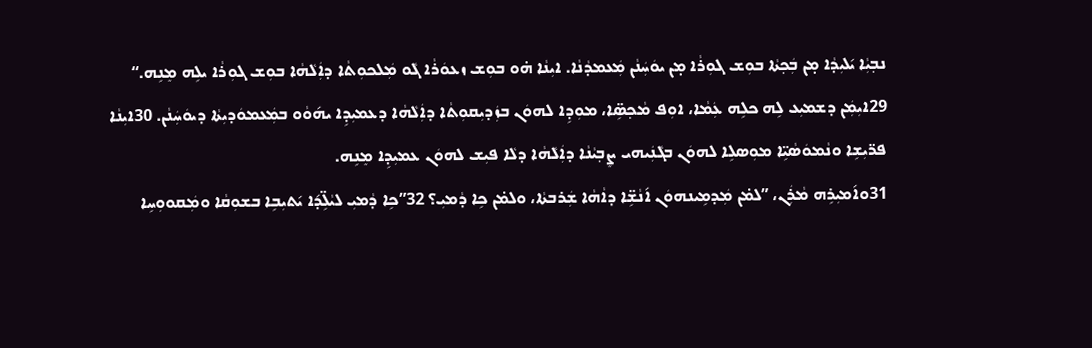ܢܒ݂ܝܼܵܐ ܝ݇ܠܝܼܕܵܐ ܡ̣ܢ ܒܲܟ݂ܬܵܐ ܒܘܼܫ ܓܘܼܪܵܐ ܡ̣ܢ ܝܘܿܚܲܢܵܢ ܡܲܥܡܕܵܢܵܐ. ܐܝܼܢܵܐ ܗ̇ܘ ܒܘܼܫ ܙܥܘܿܪܵܐ ܓܵܘ ܡܲܠܟܘܼܬܵܐ ܕܐܲܠܵܗܵܐ ܒܘܼܫ ܓܘܼܪܵܐ ܝܠܹܗ ܡܸܢܹܗ.“
29ܐܝܼܡܲܢ ܕܫܡܝܼܥ ܠܹܗ ܟܠܹܗ ܥܲܡܵܐ، ܐܘܼܦ ܡܵܟ݂ܣܹ̈ܐ، ܡܘܼܕܹܐ ܠܗܘܿܢ ܒܙܲܕܝܼܩܘܼܬܵܐ ܕܐܲܠܵܗܵܐ ܕܥܡܝܼܕܹܐ ܝܗ݇ܘܵܘ ܒܡܲܥܡܘܿܕܝܼܬܵܐ ܕܝܘܿܚܲܢܵܢ. 30ܐܝܼܢܵܐ ܦܪ̈ܝܼܫܹܐ ܘܢܵܡܘܿܣܵܝܹ̈ܐ ܡܘܼܣܠܹܐ ܠܗܘܿܢ ܒܓܵܢܲܝܗܝ ܨܸܒ݂ܝܵܢܵܐ ܕܐܲܠܵܗܵܐ ܕܠܵܐ ܦܝܼܫ ܠܗܘܿܢ ܥܡܝܼܕܹܐ ܡܸܢܹܗ.
31ܘܐ݇ܡܝܼܪܹܗ ܡܵܪܲܢ، ”ܠܡ̇ܢ ܡܲܕܡܹܝܢܗܘܿܢ ܐ݇ܢܵܫܹ̈ܐ ܕܐܵܗܵܐ ܫܲܪܒܬܵܐ، ܘܠܡ̇ܢ ܟܹܐ ܕܵܡܝܼ؟ 32”ܟܹܐ ܕܵܡܝܼ ܠܝܵܠܹ̈ܕ݇ܐ ܝ݇ܬܝܼܒܹܐ ܒܫܘܼܩܵܐ ܘܡܲܩܘܘܼܚܹܐ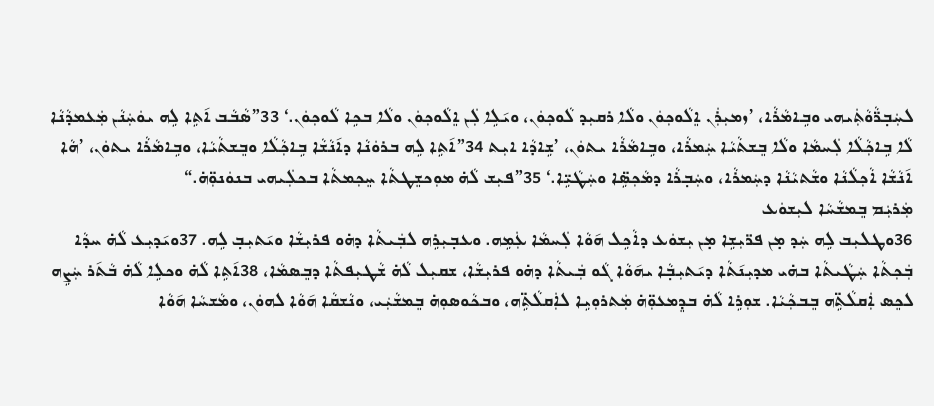ܠܚܲܒ݂ܪ̈ܵܘܵܬܲܝܗܝ ܘܒܹܐܡܵܪܵܐ، ’ܙܡܝܼܪܲܢ ܐܸܠܵܘܟ݂ܘܿܢ ܘܠܵܐ ܪܩܝܼܕ ܠܵܘܟ݂ܘܿܢ، ܘܝ݇ܠܹܐ ܠܲܢ ܐܸܠܵܘܟ݂ܘܿܢ ܘܠܵܐ ܒܟܹܐ ܠܵܘܟ݂ܘܿܢ.‘ 33”ܣܵܒܵܒ ܐ݇ܬܹܐ ܠܹܗ ܝܘܿܚܲܢܵܢ ܡܲܥܡܕܵܢܵܐ ܠܵܐ ܒܹܐܟ݂ܵܠܵܐ ܠܲܚܡܵܐ ܘܠܵܐ ܒܸܫܬܵܝܵܐ ܚܲܡܪܵܐ، ܘܒܹܐܡܵܪܵܐ ܝܬܘܿܢ، ’ܫܹܐܕܵܐ ܐܝܼܬ 34”ܐ݇ܬܹܐ ܠܹܗ ܒܪܘܿܢܵܐ ܕܐ݇ܢܵܫܵܐ ܒܹܐܟ݂ܵܠܵܐ ܘܒܸܫܬܵܝܵܐ، ܘܒܹܐܡܵܪܵܐ ܝܬܘܿܢ، ’ܗܵܐ ܐ݇ܢܵܫܵܐ ܐܵܟ݂ܠܵܢܵܐ ܘܫܵܬܝܵܢܵܐ ܕܚܲܡܪܵܐ، ܘܚܲܒ݂ܪܵܐ ܕܡܵܟ݂ܣܹ̈ܐ ܘܚܲܛܵܝܹ̈ܐ.‘ 35”ܦܝܼܫ ܠܵܗ̇ ܡܘܼܟܫܸܛܬܵܐ ܚܸܟ݂ܡܬܵܐ ܒܟܠܲܝܗܝ ܒܢܘܿܢܘܼ̈ܗ̇.“
ܡܲܪܝܲܡ ܒܸܡܫܵܚܵܐ ܠܝܼܫܘܿܥ
36ܘܛܠܝܼܒ ܠܹܗ ܚܲܕ ܡ̣ܢ ܦܪ̈ܝܼܫܹܐ ܡ̣ܢ ܝܼܫܘܿܥ ܕܐܵܟܹܠ ܗ݇ܘܵܐ ܠܲܚܡܵܐ ܥܲܡܹܗ. ܘܥܒ݂ܝܼܪܹܗ ܠܒܲܝܬܵܐ ܕܗ̇ܘ ܦܪܝܼܫܵܐ ܘܝ݇ܬܝܼܒ݂ ܠܹܗ. 37ܘܝ݇ܕܝܼܥ ܠܵܗ̇ ܚܕܵܐ ܒܲܟ݂ܬܵܐ ܚܲܛܵܝܬܵܐ ܒܗ̇ܝ ܡܕܝܼܢ݇ܬܵܐ ܕܝ݇ܬܝܼܒ݂ܵܐ ܝܗ݇ܘܵܐ ܓܵܘ ܒܲܝܬܵܐ ܕܗ̇ܘ ܦܪܝܼܫܵܐ، ܫܩܝܼܠ ܠܵܗ̇ ܫܵܛܝܼܦܬܵܐ ܕܒܸܣܡܵܐ، 38ܐ݇ܬܹܐ ܠܵܗ̇ ܘܟܠܹܐ ܠܵܗ̇ ܒܵܬ݇ܪ ܚܲܨܹܗ ܠܟܸܣ ܐܲܩܠܵܬܹ̈ܗ ܒܸܒܟ݂ܵܝܵܐ. ܫܘܼܪܹܐ ܠܵܗ̇ ܒܕܸܡܥܘܼ̈ܗ̇ ܡܲܬܪܘܼܝܹܐ ܠܐܲܩܠܵܬܹ̈ܗ، ܘܒܟܵܘܣܘܼܗ̇ ܒܸܡܫܵܝܲܝ، ܘܢܵܫܩܵܐ ܗ݇ܘܵܐ ܠܗܘܿܢ، ܘܡܵܫܚܵܐ ܗ݇ܘܵܐ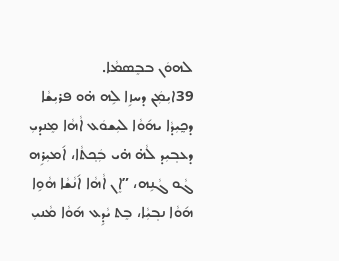ܠܗܘܿܢ ܒܒܸܣܡܵܐ.
39ܐܝܼܡܲܢ ܕܚܙܹܐ ܠܹܗ ܗ̇ܘ ܦܪܝܼܫܵܐ ܕܟ̰ܝܼܕܵܐ ܝܗ݇ܘܵܐ ܠܝܼܫܘܿܥ ܐܵܗܵܐ ܡܸܢܕܝܼ ܕܥܒ݂ܝܼܕ ܠܵܗ̇ ܗ̇ܝ ܒܲܟ݂ܬܵܐ، ܐ݇ܡܝܼܪܹܗ ܓܵܘ ܓܵܢܹܗ، ”ܐܸܢ ܐܵܗܵܐ ܐ݇ܢܵܫܵܐ ܗܵܘܹܐ ܗ݇ܘܵܐ ܢܒ݂ܝܼܵܐ، ܒܸܬ ܝܵܕܹܥ ܗ݇ܘܵܐ ܡܵܢܝܼ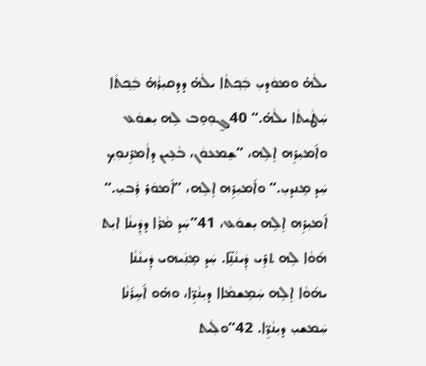ܝܠܵܗ̇ ܘܡܘܿܕܝܼ ܒܲܟ݂ܬܵܐ ܝܠܵܗ̇ ܕܕܩܝܼܪܵܗ̇ ܒܲܟ݂ܬܵܐ ܚܲܛܵܝܬܵܐ ܝܠܵܗ̇.“ 40ܓ̰ܘܼܘܸܒ ܠܹܗ ܝܼܫܘܿܥ ܘܐ݇ܡܝܼܪܹܗ ܐܸܠܹܗ، ”ܫܸܡܥܘܿܢ، ܒܵܥܹܝܢ ܕܐܵܡܪܹܢܘܼܟ݂ ܚܲܕ ܡܸܢܕܝܼ.“ ܘܐ݇ܡܝܼܪܹܗ ܐܸܠܹܗ، ”ܐ݇ܡܘܿܪ ܪܲܒܝܼ.“ ܐ݇ܡܝܼܪܹܗ ܐܸܠܹܗ ܝܼܫܘܿܥ، 41”ܚܲܕ ܡܵܪܵܐ ܕܕܲܝܢܵܐ ܐܝܼܬ ܗ݇ܘܵܐ ܠܹܗ ܬܪܹܝ ܕܲܝܢܵܢܹ̈ܐ. ܚܲܕ ܡܸܢܲܝܗܝ ܕܲܝܢܵܢܵܐ ܝܗ݇ܘܵܐ ܐܸܠܹܗ ܚܲܡܸܫܡܵܐܐ ܕܝܼܢܵܪܹ̈ܐ، ܘܗ̇ܘ ܐ݇ܚܹܪ݇ܢܵܐ ܚܲܡܫܝܼ ܕܝܼܢܵܪܹ̈ܐ. 42”ܘܠܲܝܬ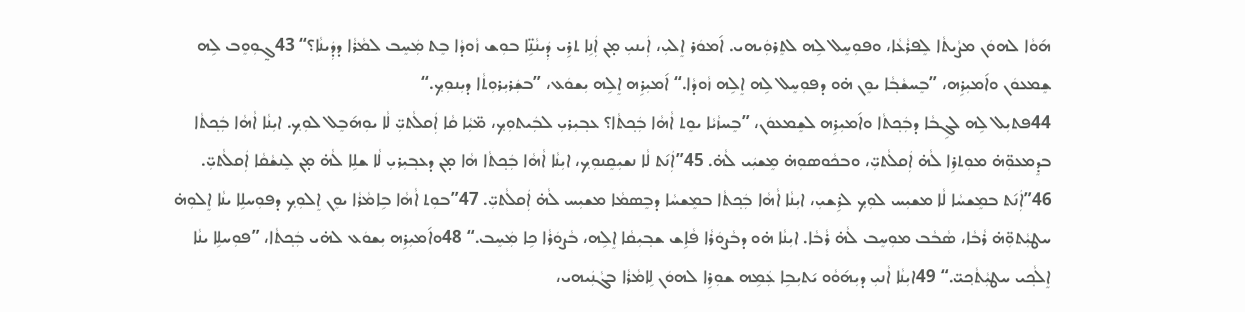ܗ݇ܘܵܐ ܠܗܘܿܢ ܡܨܵܝܬܵܐ ܠܸܦܪܵܥܵܐ، ܘܦܘܼܚܸܠ ܠܹܗ ܠܬܸܪܘܲܝܗܝ. ܐ݇ܡܘܿܪ ܐܸܠܝܼ، ܐܲܝܢܝܼ ܡ̣ܢ ܐܲܢܹܐ ܬܪܹܝ ܕܲܝܢܵܢܹ̈ܐ ܒܘܼܫ ܙܵܘܕܵܐ ܒܸܬ ܡܲܚܸܒ ܠܡܵܪܵܐ ܕܕܲܝܢܵܐ؟“ 43ܓ̰ܘܼܘܸܒ ܠܹܗ ܫܸܡܥܘܿܢ ܘܐ݇ܡܝܼܪܹܗ، ”ܒܸܚܫܵܒ݂ܵܐ ܝܘܸܢ ܗ̇ܘ ܕܦܘܼܚܸܠ ܠܹܗ ܐܸܠܹܗ ܙܵܘܕܵܐ.“ ܐ݇ܡܝܼܪܹܗ ܐܸܠܹܗ ܝܼܫܘܿܥ، ”ܒܫܲܪܝܼܪܘܼܬܵܐ ܕܝܼܢܘܼܟ݂.“
44ܦܬܝܼܠ ܠܹܗ ܠܓܹܒܵܐ ܕܒܲܟ݂ܬܵܐ ܘܐ݇ܡܝܼܪܹܗ ܠܫܸܡܥܘܿܢ، ”ܒܸܚܙܵܝܵܐ ܝܘܸܬ ܐܵܗܵܐ ܒܲܟ݂ܬܵܐ؟ ܥܒ݂ܝܼܪܝܼ ܠܒܲܝܬܘܼܟ݂، ܡ̈ܝܼܵܐ ܩܵܐ ܐܲܩܠܵܬܝܼ̈ ܠܵܐ ܝܘܼܗ݇ܒܸܠ ܠܘܼܟ݂. ܐܝܼܢܵܐ ܐܵܗܵܐ ܒܲܟ݂ܬܵܐ ܒܕܸܡܥܘܼ̈ܗ̇ ܡܘܼܬܪܹܐ ܠܵܗ̇ ܐܲܩܠܵܬܝܼ̈، ܘܒܟܵܘܣܘܼܗ̇ ܡܸܫܝܲܝ ܠܵܗ̇. 45”ܐܲܢ݇ܬ ܠܵܐ ܢܫܝܼܩܸܢܘܼܟ݂، ܐܝܼܢܵܐ ܐܵܗܵܐ ܒܲܟ݂ܬܵܐ ܗܵܐ ܡ̣ܢ ܕܥܒ݂ܝܼܪܝܼ ܠܵܐ ܫܠܹܐ ܠܵܗ̇ ܡ̣ܢ ܠܸܢܫܵܩܵܐ ܐܲܩܠܵܬܝܼ̈. 46”ܐܲܢ݇ܬ ܒܡܸܫܚܵܐ ܠܵܐ ܡܫܝܼܚ ܠܘܼܟ݂ ܠܪܹܫܝܼ، ܐܝܼܢܵܐ ܐܵܗܵܐ ܒܲܟ݂ܬܵܐ ܒܡܸܫܚܵܐ ܕܒܸܣܡܵܐ ܡܫܝܼܚ ܠܵܗ̇ ܐܲܩܠܵܬܝܼ̈. 47”ܒܘܼܬ ܐܵܗܵܐ ܒܹܐܡܵܪܵܐ ܝܘܸܢ ܐܸܠܘܼܟ݂ ܕܦܘܼܚܠܹܐ ܝܢܵܐ ܐܸܠܘܼܗ̇ ܚܛܝܼܵܬܘܼ̈ܗ̇ ܪܵܒܵܐ، ܣܵܒܵܒ ܡܘܼܚܸܒ ܠܵܗ̇ ܪܵܒܵܐ. ܐܝܼܢܵܐ ܗ̇ܘ ܕܒܵܨܘܿܪܵܐ ܦܵܐܹܫ ܫܒ݂ܝܼܩܵܐ ܐܸܠܹܗ، ܒܵܨܘܿܪܵܐ ܟܹܐ ܡܲܚܸܒ.“ 48ܘܐ݇ܡܝܼܪܹܗ ܝܼܫܘܿܥ ܠܗ̇ܝ ܒܲܟ݂ܬܵܐ، ”ܦܘܼܚܠܹܐ ܝܢܵܐ ܐܸܠܵܟ݂ܝ ܚܛܝܼܵܬܵܟ݂ܝ̈.“ 49ܐܝܼܢܵܐ ܐܵܢܝܼ ܕܝܼܗ݇ܘܵܘ ܝ݇ܬܝܼܒܹܐ ܥܲܡܹܗ ܫܘܼܪܹܐ ܠܗܘܿܢ ܠܹܐܡܵܪܵܐ ܒܓܵܢܲܝܗܝ،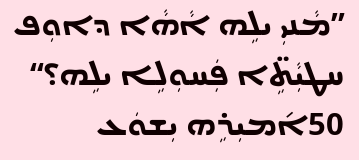”ܡܵܢܝܼ ܝܠܹܗ ܐܵܗܵܐ ܕܐܘܼܦ ܚܛܝܼܵܬܹ̈ܐ ܦܲܚܘܼܠܹܐ ܝܠܹܗ؟“ 50ܐ݇ܡܝܼܪܹܗ ܝܼܫܘܿܥ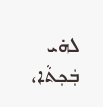ܠܗ̇ܝ ܒܲܟ݂ܬܵܐ،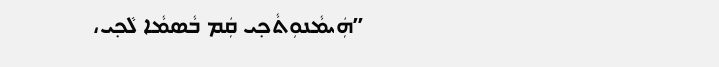”ܗܲܝܡܵܢܘܼܬܵܟ݂ܝ ܩܲܡ ܒܵܣܡܵܐ ܠܵܟ݂ܝ،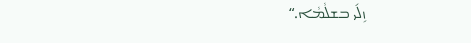ܙܹܠ݇ܝ ܒܫܠܵܡܵܐ.“